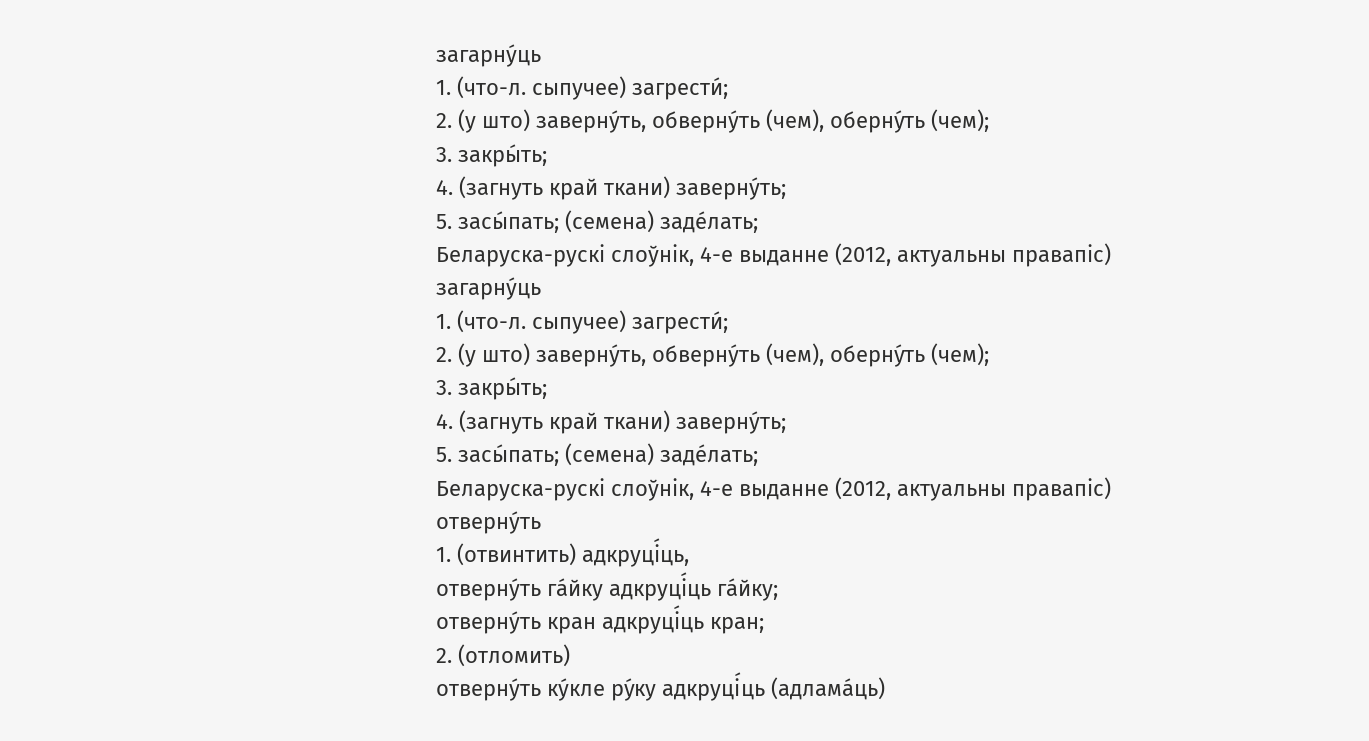загарну́ць
1. (что-л. сыпучее) загрести́;
2. (у што) заверну́ть, обверну́ть (чем), оберну́ть (чем);
3. закры́ть;
4. (загнуть край ткани) заверну́ть;
5. засы́пать; (семена) заде́лать;
Беларуска-рускі слоўнік, 4-е выданне (2012, актуальны правапіс)
загарну́ць
1. (что-л. сыпучее) загрести́;
2. (у што) заверну́ть, обверну́ть (чем), оберну́ть (чем);
3. закры́ть;
4. (загнуть край ткани) заверну́ть;
5. засы́пать; (семена) заде́лать;
Беларуска-рускі слоўнік, 4-е выданне (2012, актуальны правапіс)
отверну́ть
1. (отвинтить) адкруці́ць,
отверну́ть га́йку адкруці́ць га́йку;
отверну́ть кран адкруці́ць кран;
2. (отломить)
отверну́ть ку́кле ру́ку адкруці́ць (адлама́ць)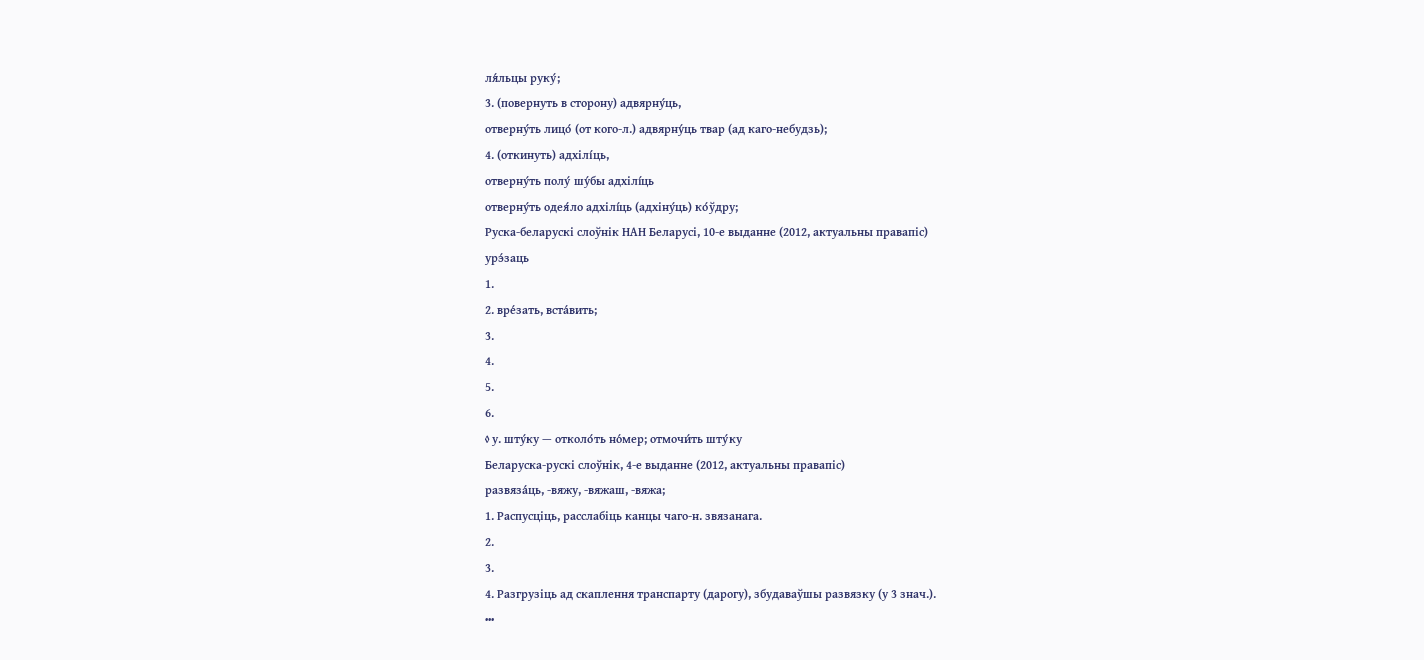ля́льцы руку́;
3. (повернуть в сторону) адвярну́ць,
отверну́ть лицо́ (от кого-л.) адвярну́ць твар (ад каго-небудзь);
4. (откинуть) адхілі́ць,
отверну́ть полу́ шу́бы адхілі́ць
отверну́ть одея́ло адхілі́ць (адхіну́ць) ко́ўдру;
Руска-беларускі слоўнік НАН Беларусі, 10-е выданне (2012, актуальны правапіс)
урэ́заць
1.
2. вре́зать, вста́вить;
3.
4.
5.
6.
◊ у. шту́ку — отколо́ть но́мер; отмочи́ть шту́ку
Беларуска-рускі слоўнік, 4-е выданне (2012, актуальны правапіс)
развяза́ць, ‑вяжу, ‑вяжаш, ‑вяжа;
1. Распусціць, расслабіць канцы чаго‑н. звязанага.
2.
3.
4. Разгрузіць ад скаплення транспарту (дарогу), збудаваўшы развязку (у 3 знач.).
•••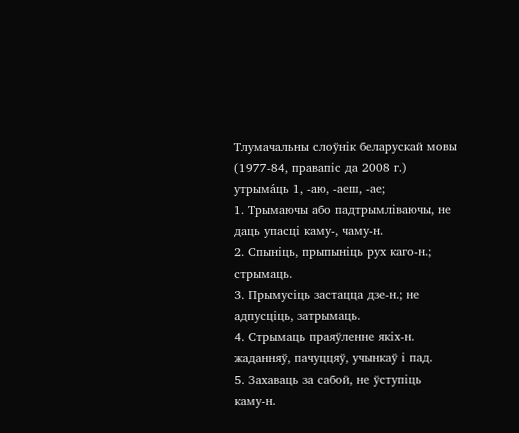Тлумачальны слоўнік беларускай мовы (1977-84, правапіс да 2008 г.)
утрыма́ць 1, ‑аю, ‑аеш, ‑ае;
1. Трымаючы або падтрымліваючы, не даць упасці каму‑, чаму‑н.
2. Спыніць, прыпыніць рух каго‑н.; стрымаць.
3. Прымусіць застацца дзе‑н.; не адпусціць, затрымаць.
4. Стрымаць праяўленне якіх‑н. жаданняў, пачуццяў, учынкаў і пад.
5. Захаваць за сабой, не ўступіць каму‑н.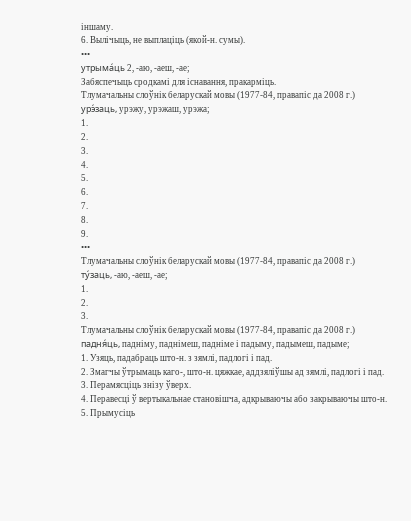іншаму.
6. Вылічыць, не выплаціць (якой‑н. сумы).
•••
утрыма́ць 2, ‑аю, ‑аеш, ‑ае;
Забяспечыць сродкамі для існавання, пракарміць.
Тлумачальны слоўнік беларускай мовы (1977-84, правапіс да 2008 г.)
урэ́заць, урэжу, урэжаш, урэжа;
1.
2.
3.
4.
5.
6.
7.
8.
9.
•••
Тлумачальны слоўнік беларускай мовы (1977-84, правапіс да 2008 г.)
ту́заць, ‑аю, ‑аеш, ‑ае;
1.
2.
3.
Тлумачальны слоўнік беларускай мовы (1977-84, правапіс да 2008 г.)
падня́ць, падніму, паднімеш, падніме і падыму, падымеш, падыме;
1. Узяць, падабраць што‑н. з зямлі, падлогі і пад.
2. Змагчы ўтрымаць каго‑, што‑н. цяжкае, аддзяліўшы ад зямлі, падлогі і пад.
3. Перамясціць знізу ўверх.
4. Перавесці ў вертыкальнае становішча, адкрываючы або закрываючы што‑н.
5. Прымусіць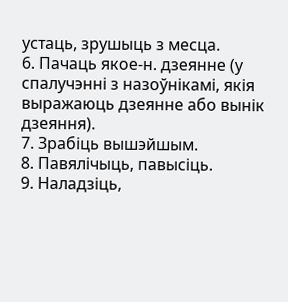устаць, зрушыць з месца.
6. Пачаць якое‑н. дзеянне (у спалучэнні з назоўнікамі, якія выражаюць дзеянне або вынік дзеяння).
7. Зрабіць вышэйшым.
8. Павялічыць, павысіць.
9. Наладзіць,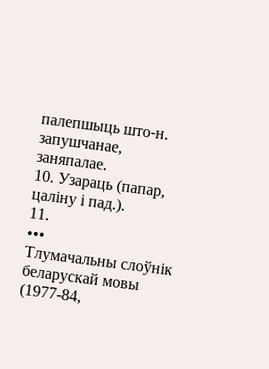палепшыць што‑н. запушчанае, заняпалае.
10. Узараць (папар, цаліну і пад.).
11.
•••
Тлумачальны слоўнік беларускай мовы (1977-84,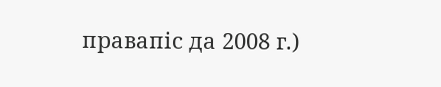правапіс да 2008 г.)